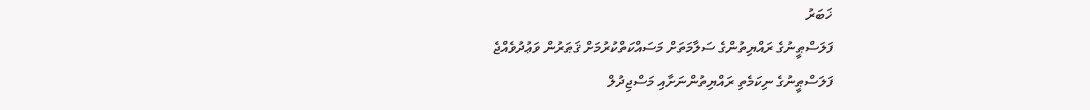ޚަބަރު
ފަލަސްޠީނުގެ ރައްޔިތުންގެ ސަލާމަތަށް މަސައްކަތްކުރުމަށް ޤަޠަރުން ވަޢުދުވެއްޖެ
ފަލަސްޠީނުގެ ނިކަމެތި ރައްޔިތުންނަށާއި މަސްޖިދުލް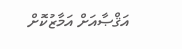އަޤްޞާއަށް އަމާޒުކޮށް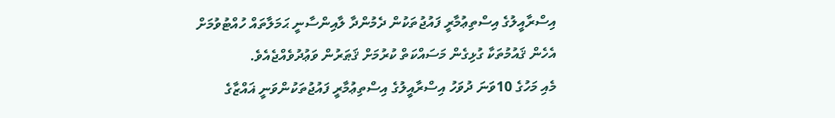އިސްރާއީލުގެ އިސްތިޢުމާރީ ފައުޖުތަކުން ދެމުންދާ ލާއިންސާނީ ޙަމަލާތައް ހުއްޓުވުމަށް އެހެން ޤައުމުތަކާ ގުޅިގެން މަސައްކަތް ކުރުމަށް ޤަޠަރުން ވަޢުދުވެއްޖެއެވެ.
މެއި މަހުގެ 10ވަނަ ދުވަހު އިސްރާއީލުގެ އިސްތިޢުމާރީ ފައުޖުތަކުންވަނީ ޣައްޒާގެ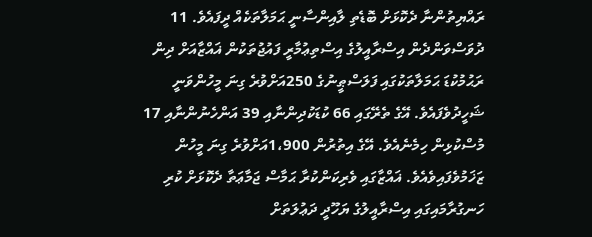ރައްޔިތުންނާ ދެކޮޅަށް ބޮޑެތި ލާއިންސާނީ ޙަމަލާތަކެއް ދީފައެވެ. 11 ދުވަސްވަންދެން އިސްރާއީލުގެ އިސްތިޢުމާރީ ފައުޖުތަކުން ޣައްޒާއަށް ދިން ރަޙުމުކުޑަ ޙަމަލާތަކުގައި ފަލަސްޠީނުގެ 250އަށްވުރެ ގިނަ މީހުންވަނީ ޝަހީދުވެފައެވެ. އޭގެ ތެރޭގައި 66 ކުޑަކުދިންނާއި 39 އަންހެނުންނާއި 17 މުސްކުޅިން ހިމެނެއެވެ. އޭގެ އިތުރުން 1،900އަށްވުރެ ގިނަ މީހުން ޒަޚަމުވެފައިވެއެވެ. ޣައްޒާގައި ވެރިކަންކުރާ ޙަމާސް ޖަމާޢަތާ ދެކޮޅަށް ކުރި ހަނގުރާމައިގައި އިސްރާއީލުގެ ޔަހޫދީ ދަޢުލަތަށް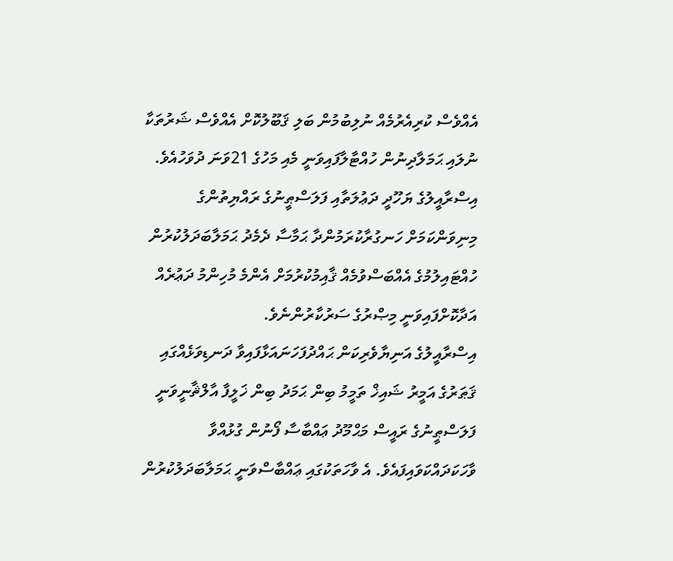އެއްވެސް ކުރިއެރުމެއް ނުލިބުމުން ބަލި ޤަބޫލުކޮށް އެއްވެސް ޝަރުތަކާ ނުލައި ޙަމަލާދިނުން ހުއްޓާލާފައިވަނީ މެއި މަހުގެ 21ވަނަ ދުވަހުއެވެ. އިސްރާއީލުގެ ޔަހޫދީ ދަޢުލަތާއި ފަލަސްޠީނުގެ ރައްޔިތުންގެ މިނިވަންކަމަށް ހަނގުރާކުރަމުންދާ ޙަމާސާ ދެމެދު ޙަމަލާބަދަލުކުރުން ހުއްޓައިލުމުގެ އެއްބަސްވުމެއް ޤާއިމުކުރުމަށް އެންމެ މުހިންމު ދަޢުރެއް އަދާކޮށްފައިވަނީ މިޞްރުގެ ސަރުކާރުންނެވެ.
އިސްރާއީލުގެ އަނިޔާވެރިކަން ޙައްދުފަހަނައަޅާފައިވާ ދަނޑިވަޅެއްގައި ޤަޠަރުގެ އަމީރު ޝައިޚް ތަމީމު ބިން ޙަމަދު ބިން ޚަލީފާ އާލްޘާނީވަނީ ފަލަސްޠީނުގެ ރައީސް މަޙްމޫދު ޢައްބާސާ ފޯނުން ގުޅުއްވާ ވާހަކަދައްކަވައިފައެވެ. އެ ވާހަތަކުގައި ޢައްބާސްވަނީ ޙަމަލާބަދަލުކުރުން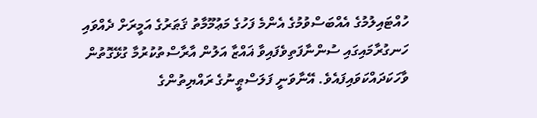ހުއްޓައިލުމުގެ އެއްބަސްވުމުގެ އެންމެ ފަހުގެ މަޢުމޫމާތު ޤަޠަރުގެ އަމީރަށް ދެއްވައި ހަނގުރާމައިގައި ސުންނާފަތިވެފައިވާ ޣައްޒާ އަލުން އާރާސްތުކުރުމާ ގުޅޭގޮތުން ވާހަކަދައްކަވައިފައެވެ. އޭނާވަނީ ފަލަސްޠީނުގެ ރައްޔިތުންގެ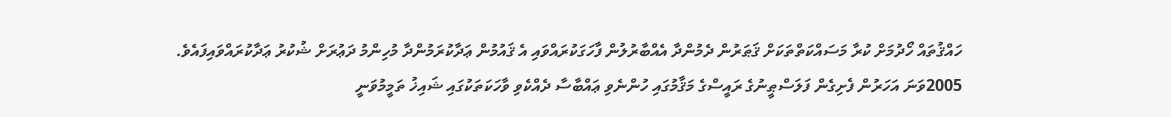ހައްޤުތައް ހޯދުމަށް ކުރާ މަސައްކަތްތަކަށް ޤަޠަރުން ދެމުންދާ އެއްބާރުލުން ފާހަގަކުރައްވައި އެ ޤައުމުން ޢަދާކުރަމުންދާ މުހިންމު ދަޢުރަށް ޝުކުރު ޢަދާކުރައްވައިފައެވެ.
2005ވަނަ އަހަރުން ފެށިގެން ފަލަސްޠީނުގެ ރައީސްގެ މަޤާމުގައި ހުންނެވި ޢައްބާސާ ދެއްކެވި ވާހަކަތަކުގައި ޝައިޚު ތަމީމުވަނީ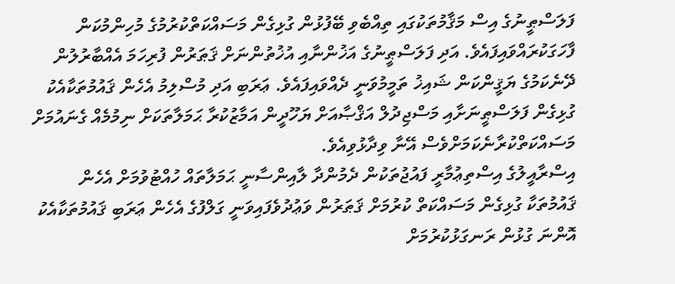ފަލަސްޠީނުގެ އިސް މަޤާމުތަކުގައި ތިއްބެވި ބޭފުޅުން ގުޅިގެން މަސައްކަތްކުރުމުގެ މުހިންމުކަން ފާހަގަކުރައްވައިފައެވެ. އަދި ފަލަސްޠީނުގެ އަޚުންނާއި އުޚުތުންނަށް ޤަޠަރުން ފުރިހަމަ އެއްބާރުލުން ދޭނެކަމުގެ ޔަޤީންކަން ޝައިޚު ތަމީމުވަނީ ދެއްވައިފައެވެ. ޢަރަބި އަދި މުސްލިމު އެހެން ޤައުމުތަކާއެކު ގުޅިގެން ފަލަސްޠީނަށާއި މަސްޖިދުލް އަޤްޞާއަށް ޔަހޫދީން އަމާޒުކުރާ ޙަމަލާތަކަށް ނިމުމެއް ގެނައުމަށް މަސައްކަތްކުރާނެކަމަށްވެސް އޭނާ ވިދާޅުވިއެވެ.
އިސްރާއީލުގެ އިސްތިޢުމާރީ ފައުޖުތަކުން ދެމުންދާ ލާއިންސާނީ ޙަމަލާތައް ހުއްޓުވުމަށް އެހެން ޤައުމުތަކާ ގުޅިގެން މަސައްކަތް ކުރުމަށް ޤަޠަރުން ވަޢުދުވެފައިވަނީ ގަލްފުގެ އެހެން ޢަރަބި ޤައުމުތަކާއެކު އޮންނަ ގުޅުން ރަނގަޅުކުރުމަށް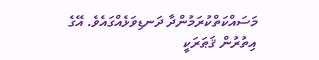މަސައްކަތްކުރަމުންދާ ދަނޑިވަޅެއްގައެވެ. އޭގެ އިތުރުން ޤަޠަރަކީ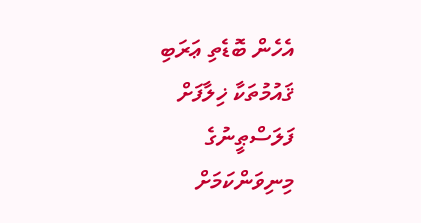އެހެން ބޮޑެތި ޢަރަބި ޤައުމުތަކާ ޚިލާފަށް ފަލަސްޠީނުގެ މިނިވަންކަމަށް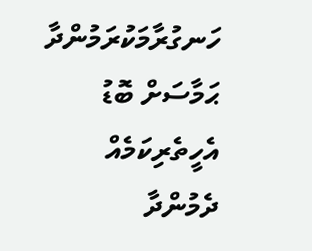ހަނގުރާމަކުރަމުންދާ ޙަމާސަށް ބޮޑު އެހީތެރިކަމެއް ދެމުންދާ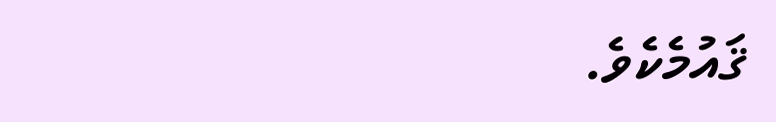ޤައުމެކެވެ.